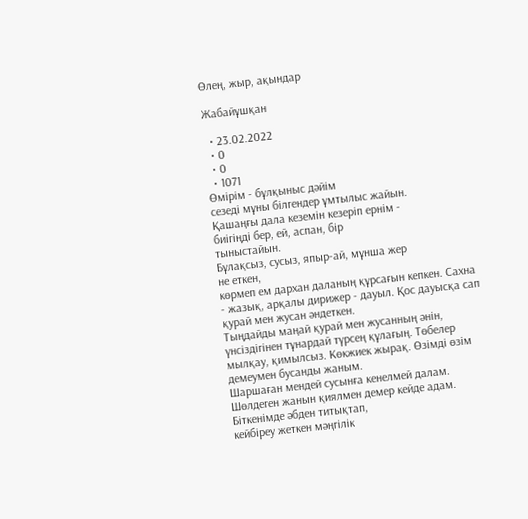Өлең, жыр, ақындар

Жабайұшқан

  • 23.02.2022
  • 0
  • 0
  • 1071
Өмірім - бұлқыныс дәйім
сезеді мұны білгендер ұмтылыс жайын.
Қашаңғы дала кеземін кезеріп ернім -
биігіңді бер, ей, аспан, бір
тыныстайын.
Бұлақсыз, сусыз, япыр-ай, мұнша жер
не еткен,
көрмеп ем дархан даланың құрсағын кепкен. Сахна - жазық, арқалы дирижер - дауыл. Қос дауысқа сап қурай мен жусан әндеткен.
Тыңдайды маңай қурай мен жусанның әнін, үнсіздігінен тұнардай түрсең құлағың. Төбелер мылқау, қимылсыз. Көкжиек жырақ. Өзімді өзім демеумен бусанды жаным.
Шаршаған мендей сусынға кенелмей далам. Шөлдеген жанын қиялмен демер кейде адам. Біткенімде әбден титықтап,
кейбіреу жеткен мәңгілік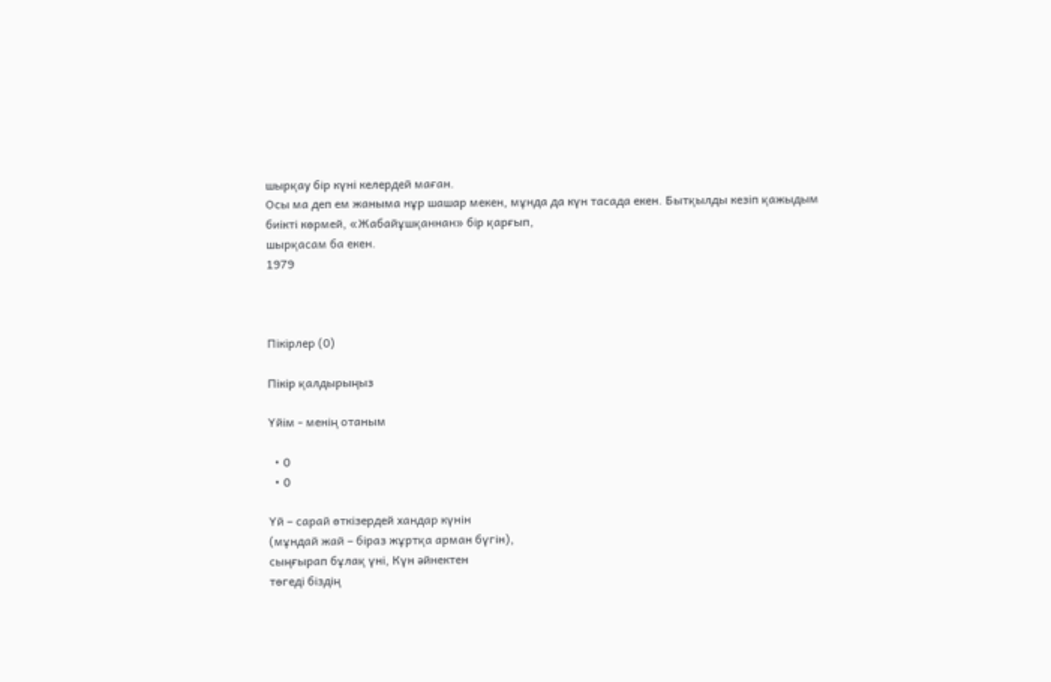шырқау бір күні келердей маған.
Осы ма деп ем жаныма нұр шашар мекен, мұнда да күн тасада екен. Бытқылды кезіп қажыдым биікті көрмей, «Жабайұшқаннан» бір қарғып,
шырқасам ба екен.
1979



Пікірлер (0)

Пікір қалдырыңыз

Үйім - менің отаным

  • 0
  • 0

Үй – сарай өткізердей хандар күнін
(мұндай жай – біраз жұртқа арман бүгін),
сыңғырап бұлақ үні, Күн әйнектен
төгеді біздің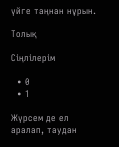үйге таңнан нұрын.

Толық

Сіңлілерім

  • 0
  • 1

Жүрсем де ел аралап, таудан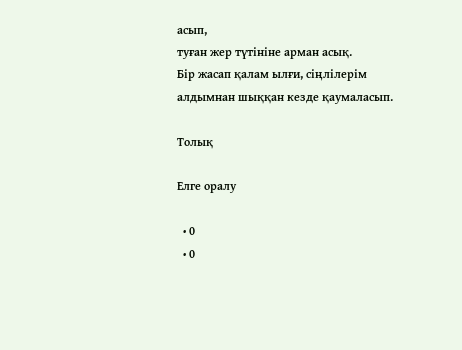асып,
туған жер түтініне арман асық.
Бір жасап қалам ылғи, сіңлілерім
алдымнан шыққан кезде қаумаласып.

Толық

Елге оралу

  • 0
  • 0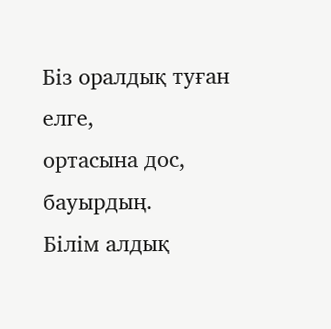Біз оралдық туған елге,
ортасына дос, бауырдың.
Білім алдық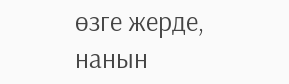өзге жерде,
нанын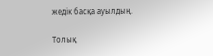жедік басқа ауылдың.

Толық